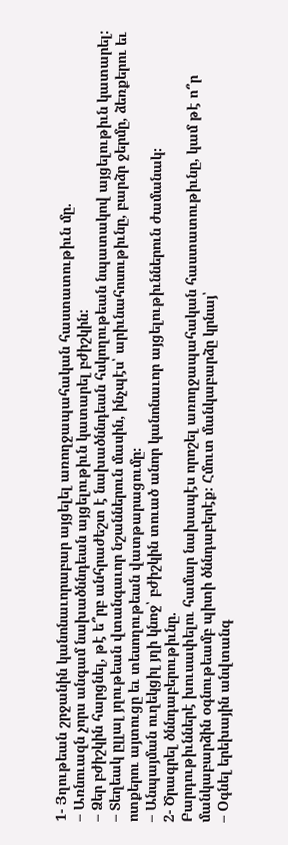1- Յղութեան շրջանին կանոնաւորաբար այցելել առողջապահական հաստատութիւն մը.
– Առնուազն չորս անգամ նախածննդեան այցելութիւն կատարել բժիշկին:
– Ձեր բժիշկին հարցնել, թէ ե՞րբ անհրաժեշտ է նախածննդեան հսկողութեան նպատակով այցելութիւն կատարել:
– Տեղեակ ըլլալ յղութեան վտանգաւոր նշաններուն մասին, ինչպէս՝ արիւնահոսութիւնը, բարձր ջերմը, ձեռքերու եւ ոտքերու այտուցը եւ տեսողութեան վատթարացումը։
– Անպայման ուղեկցիլ յղի կնոջ՝ բժիշկին տուած անոր կանոնաւոր այցելութիւններուն ժամանակ։
2- Ծրագրել ծննդաբերութիւնը.
Բարդութիւններէ խուսափելու համար նախապէս որոշել առողջապահական հաստատութիւնը, կամ թէ ո՞ր մանկաբարձին օգնութեամբ պիտի ծննդաբերէք։ Հմուտ մանկաբարձը կրնայ՝
– Օգնել երեխային անվտանգ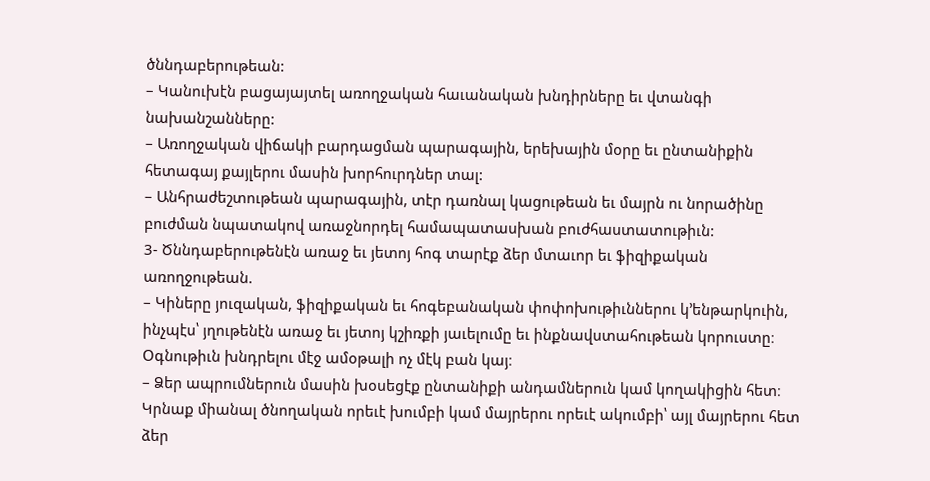ծննդաբերութեան:
– Կանուխէն բացայայտել առողջական հաւանական խնդիրները եւ վտանգի նախանշանները:
– Առողջական վիճակի բարդացման պարագային, երեխային մօրը եւ ընտանիքին հետագայ քայլերու մասին խորհուրդներ տալ:
– Անհրաժեշտութեան պարագային, տէր դառնալ կացութեան եւ մայրն ու նորածինը բուժման նպատակով առաջնորդել համապատասխան բուժհաստատութիւն:
3- Ծննդաբերութենէն առաջ եւ յետոյ հոգ տարէք ձեր մտաւոր եւ ֆիզիքական առողջութեան.
– Կիները յուզական, ֆիզիքական եւ հոգեբանական փոփոխութիւններու կ’ենթարկուին, ինչպէս՝ յղութենէն առաջ եւ յետոյ կշիռքի յաւելումը եւ ինքնավստահութեան կորուստը։ Օգնութիւն խնդրելու մէջ ամօթալի ոչ մէկ բան կայ։
– Ձեր ապրումներուն մասին խօսեցէք ընտանիքի անդամներուն կամ կողակիցին հետ։ Կրնաք միանալ ծնողական որեւէ խումբի կամ մայրերու որեւէ ակումբի՝ այլ մայրերու հետ ձեր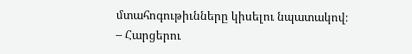մտահոգութիւնները կիսելու նպատակով։
– Հարցերու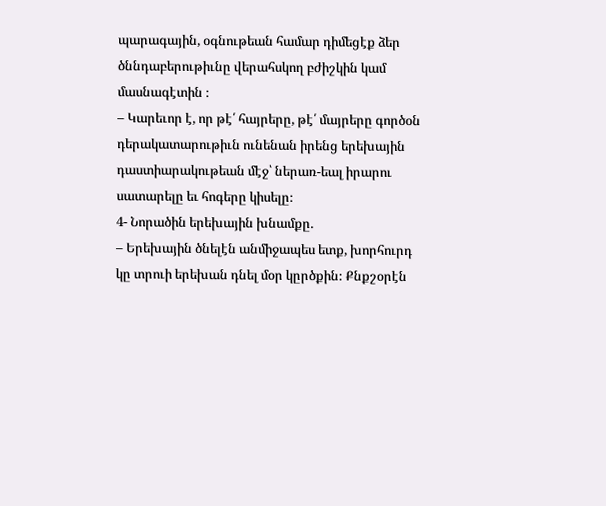պարագային, օգնութեան համար դիմեցէք ձեր ծննդաբերութիւնը վերահսկող բժիշկին կամ մասնագէտին ։
– Կարեւոր է, որ թէ՛ հայրերը, թէ՛ մայրերը գործօն դերակատարութիւն ունենան իրենց երեխային դաստիարակութեան մէջ՝ ներառ-եալ իրարու սատարելը եւ հոգերը կիսելը։
4- Նորածին երեխային խնամքը.
– Երեխային ծնելէն անմիջապես ետք, խորհուրդ կը տրուի երեխան դնել մօր կըրծքին։ Քնքշօրէն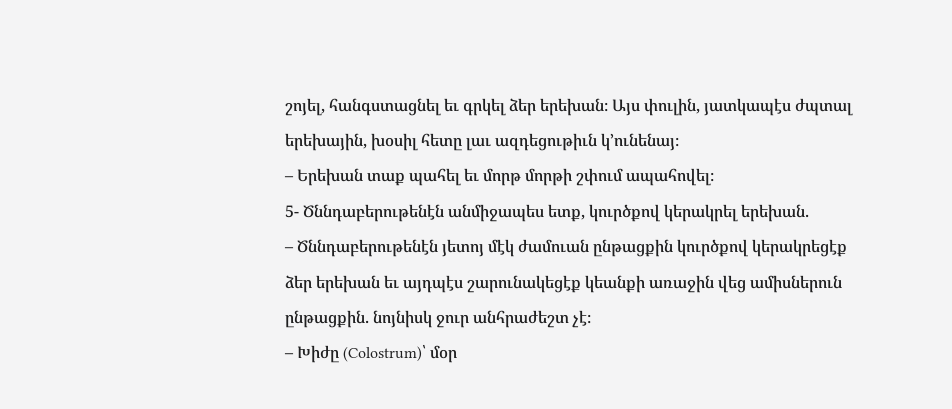շոյել, հանգստացնել եւ գրկել ձեր երեխան։ Այս փուլին, յատկապէս ժպտալ երեխային, խօսիլ հետը լաւ ազդեցութիւն կ’ունենայ։
– Երեխան տաք պահել եւ մորթ մորթի շփում ապահովել։
5- Ծննդաբերութենէն անմիջապես ետք, կուրծքով կերակրել երեխան.
– Ծննդաբերութենէն յետոյ մէկ ժամուան ընթացքին կուրծքով կերակրեցէք ձեր երեխան եւ այդպէս շարունակեցէք կեանքի առաջին վեց ամիսներուն ընթացքին. նոյնիսկ ջուր անհրաժեշտ չէ։
– Խիժը (Colostrum)՝ մօր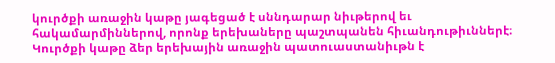կուրծքի առաջին կաթը յագեցած է սննդարար նիւթերով եւ հակամարմիններով, որոնք երեխաները պաշտպանեն հիւանդութիւններէ։ Կուրծքի կաթը ձեր երեխային առաջին պատուաստանիւթն է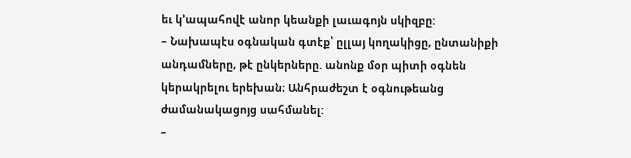եւ կ’ապահովէ անոր կեանքի լաւագոյն սկիզբը:
– Նախապէս օգնական գտէք՝ ըլլայ կողակիցը, ընտանիքի անդամները, թէ ընկերները. անոնք մօր պիտի օգնեն կերակրելու երեխան։ Անհրաժեշտ է օգնութեանց ժամանակացոյց սահմանել:
–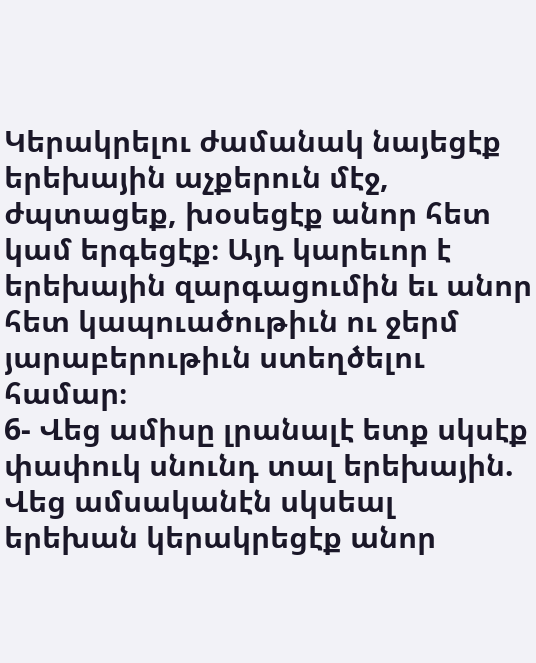Կերակրելու ժամանակ նայեցէք երեխային աչքերուն մէջ, ժպտացեք, խօսեցէք անոր հետ կամ երգեցէք։ Այդ կարեւոր է երեխային զարգացումին եւ անոր հետ կապուածութիւն ու ջերմ յարաբերութիւն ստեղծելու համար։
6- Վեց ամիսը լրանալէ ետք սկսէք փափուկ սնունդ տալ երեխային.
Վեց ամսականէն սկսեալ երեխան կերակրեցէք անոր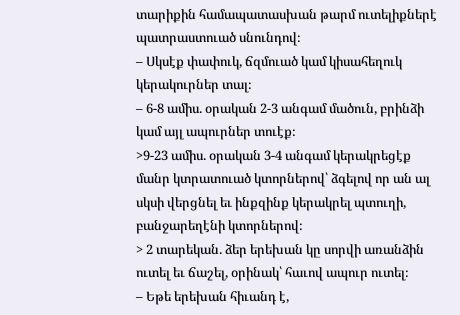տարիքին համապատասխան թարմ ուտելիքներէ պատրաստուած սնունդով։
– Սկսէք փափուկ, ճզմուած կամ կիսահեղուկ կերակուրներ տալ։
– 6-8 ամիս. օրական 2-3 անգամ մածուն, բրինձի կամ այլ ապուրներ տուէք։
>9-23 ամիս. օրական 3-4 անգամ կերակրեցէք մանր կտրատուած կտորներով՝ ձգելով որ ան ալ սկսի վերցնել եւ ինքզինք կերակրել պտուղի, բանջարեղէնի կտորներով։
> 2 տարեկան. ձեր երեխան կը սորվի առանձին ուտել եւ ճաշել, օրինակ՝ հաւով ապուր ուտել։
– Եթե երեխան հիւանդ է,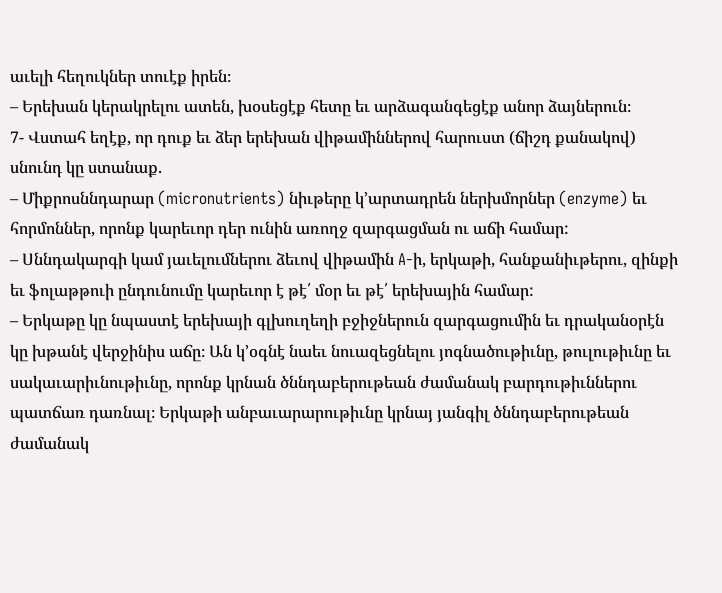աւելի հեղուկներ տուէք իրեն։
– Երեխան կերակրելու ատեն, խօսեցէք հետը եւ արձագանգեցէք անոր ձայներուն։
7- Վստահ եղէք, որ դուք եւ ձեր երեխան վիթամիններով հարուստ (ճիշդ քանակով) սնունդ կը ստանաք.
– Միքրոսննդարար (micronutrients) նիւթերը կ’արտադրեն ներխմորներ (enzyme) եւ հորմոններ, որոնք կարեւոր դեր ունին առողջ զարգացման ու աճի համար:
– Սննդակարգի կամ յաւելումներու ձեւով վիթամին A-ի, երկաթի, հանքանիւթերու, զինքի եւ ֆոլաթթուի ընդունումը կարեւոր է թէ՛ մօր եւ թէ՛ երեխային համար:
– Երկաթը կը նպաստէ երեխայի գլխուղեղի բջիջներուն զարգացումին եւ դրականօրէն կը խթանէ վերջինիս աճը։ Ան կ’օգնէ նաեւ նուազեցնելու յոգնածութիւնը, թուլութիւնը եւ սակաւարիւնութիւնը, որոնք կրնան ծննդաբերութեան ժամանակ բարդութիւններու պատճառ դառնալ։ Երկաթի անբաւարարութիւնը կրնայ յանգիլ ծննդաբերութեան ժամանակ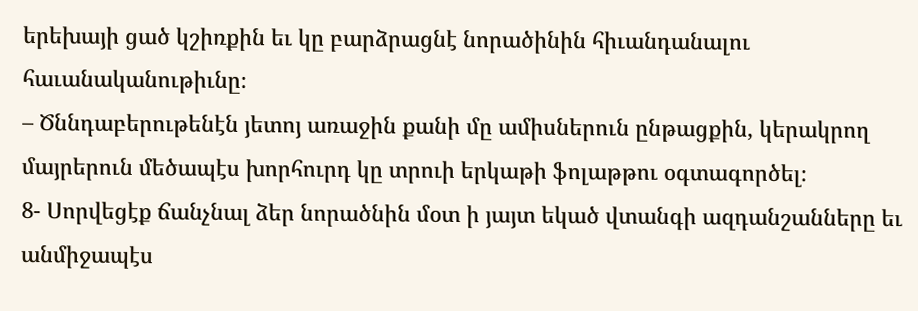երեխայի ցած կշիռքին եւ կը բարձրացնէ նորածինին հիւանդանալու հաւանականութիւնը։
– Ծննդաբերութենէն յետոյ առաջին քանի մը ամիսներուն ընթացքին, կերակրող մայրերուն մեծապէս խորհուրդ կը տրուի երկաթի ֆոլաթթու օգտագործել։
8- Սորվեցէք ճանչնալ ձեր նորածնին մօտ ի յայտ եկած վտանգի ազդանշանները եւ անմիջապէս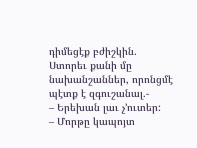դիմեցէք բժիշկին.
Ստորեւ քանի մը նախանշաններ, որոնցմէ պէտք է զգուշանալ.-
– Երեխան լաւ չ’ուտեր:
– Մորթը կապոյտ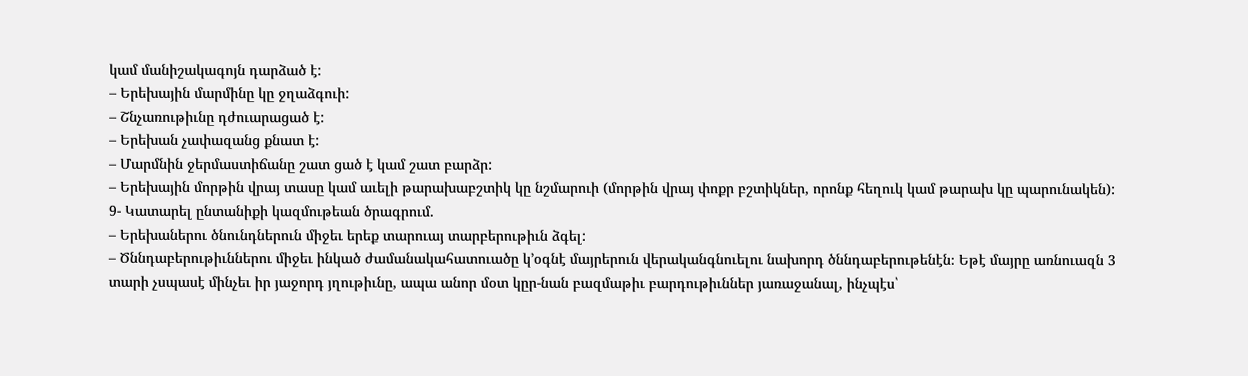կամ մանիշակագոյն դարձած է:
– Երեխային մարմինը կը ջղաձգուի:
– Շնչառութիւնը դժուարացած է:
– Երեխան չափազանց քնատ է:
– Մարմնին ջերմաստիճանը շատ ցած է կամ շատ բարձր:
– Երեխային մորթին վրայ տասը կամ աւելի թարախաբշտիկ կը նշմարուի (մորթին վրայ փոքր բշտիկներ, որոնք հեղուկ կամ թարախ կը պարունակեն):
9- Կատարել ընտանիքի կազմութեան ծրագրում.
– Երեխաներու ծնունդներուն միջեւ երեք տարուայ տարբերութիւն ձգել:
– Ծննդաբերութիւններու միջեւ ինկած ժամանակահատուածը կ’օգնէ մայրերուն վերականգնուելու նախորդ ծննդաբերութենէն։ Եթէ մայրը առնուազն 3 տարի չսպասէ մինչեւ իր յաջորդ յղութիւնը, ապա անոր մօտ կըր-նան բազմաթիւ բարդութիւններ յառաջանալ, ինչպէս՝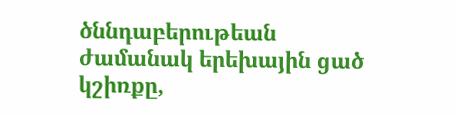ծննդաբերութեան ժամանակ երեխային ցած կշիռքը,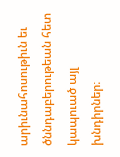արիւնահոսութիւն եւ ծննդաբերութեան հետ կապուած այլ խնդիրներ։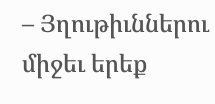– Յղութիւններու միջեւ երեք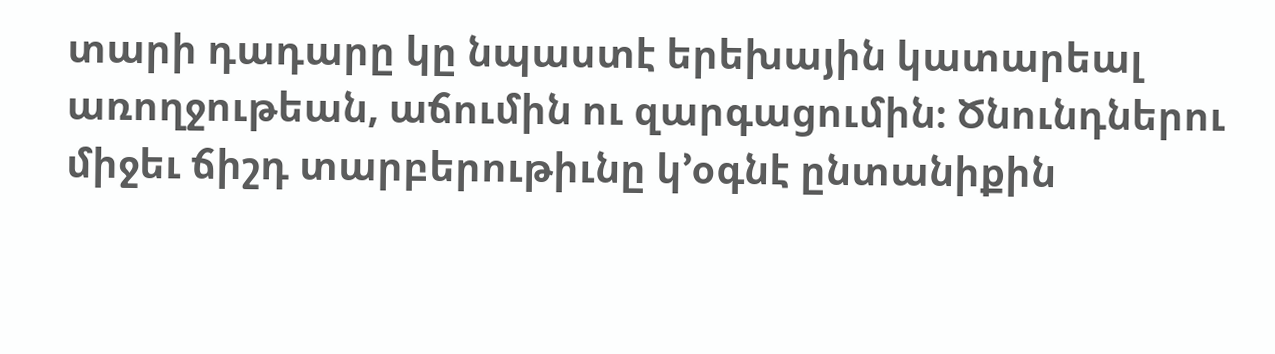տարի դադարը կը նպաստէ երեխային կատարեալ առողջութեան, աճումին ու զարգացումին։ Ծնունդներու միջեւ ճիշդ տարբերութիւնը կ’օգնէ ընտանիքին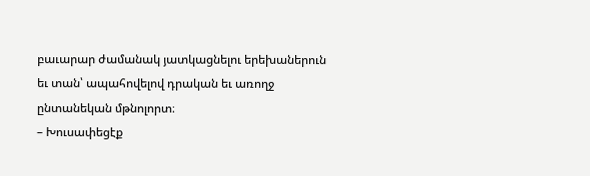բաւարար ժամանակ յատկացնելու երեխաներուն եւ տան՝ ապահովելով դրական եւ առողջ ընտանեկան մթնոլորտ։
– Խուսափեցէք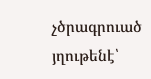չծրագրուած յղութենէ՝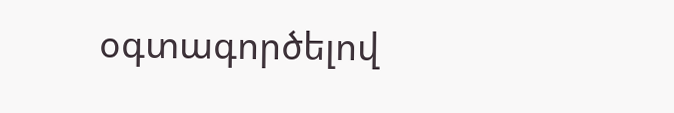օգտագործելով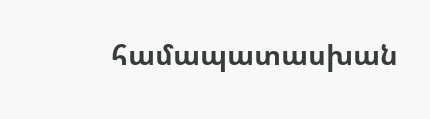համապատասխան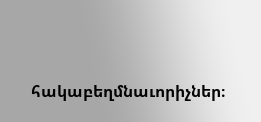հակաբեղմնաւորիչներ։